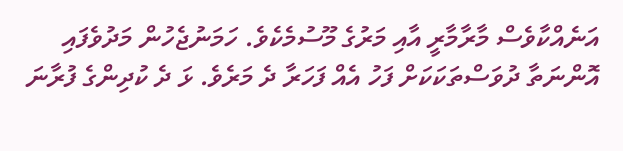އަނެއްކާވެސް މާރާމާރީ އާއި މަރުގެ މޫސުމެކެވެ. ހަމަނުޖެހުން މަދުވެފައި އޮންނަތާ ދުވަސްތަކަކަށް ފަހު އެއް ފަހަރާ ދެ މަރެވެ. ޅަ ދެ ކުދިންގެ ފުރާނަ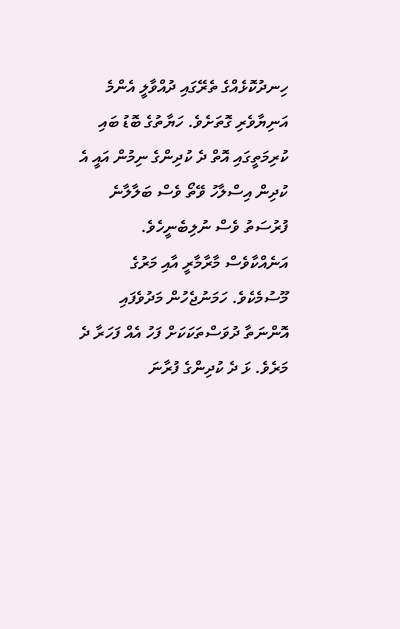ހިނދުކޮޅެއްގެ ތެރޭގައި ދުއްވާލީ އެންމެ އަނިޔާވެރި ގޮތަށެވެ. ހަޔާތުގެ ބޮޑު ބައި ކުރިމަތީގައި އޮތް ދެ ކުދިންގެ ނިމުން އައީ އެ ކުދިން އިސްލާހު ވޭތޯ ވެސް ބަލާލާނެ ފުރުސަތު ވެސް ނުލިބެނީހެވެ.
އަނެއްކާވެސް މާރާމާރީ އާއި މަރުގެ މޫސުމެކެވެ. ހަމަނުޖެހުން މަދުވެފައި އޮންނަތާ ދުވަސްތަކަކަށް ފަހު އެއް ފަހަރާ ދެ މަރެވެ. ޅަ ދެ ކުދިންގެ ފުރާނަ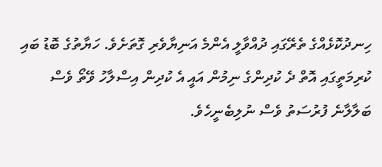ހިނދުކޮޅެއްގެ ތެރޭގައި ދުއްވާލީ އެންމެ އަނިޔާވެރި ގޮތަށެވެ. ހަޔާތުގެ ބޮޑު ބައި ކުރިމަތީގައި އޮތް ދެ ކުދިންގެ ނިމުން އައީ އެ ކުދިން އިސްލާހު ވޭތޯ ވެސް ބަލާލާނެ ފުރުސަތު ވެސް ނުލިބެނީހެވެ.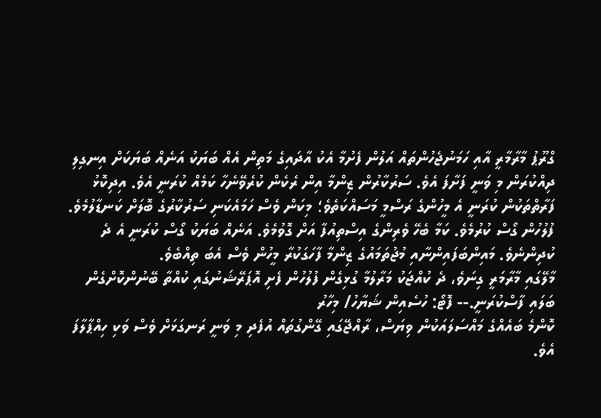ގްރޫޕު މާރާމާރީ އާއި ހަމަނުޖެހުންތައް އަލުން ފެށުމާ އެކު އާދައިގެ މަތިން އެއް ބަޔަކު އަނެއް ބަޔަކަށް އިނގިލި ދިއްކުރަން މި ވަނީ ފަށާފަ އެވެ. ސަރުކާރުން ޒިންމާ އިން ރެކެން ކުރެވޭނެހާ ކަމެއް ކުރަނީ އެވެ. އިދިކޮޅު ފަރާތްތަކުން ކުރަނީ އެ މީހުންގެ ރަސްމީ މަސައްކަތެވެ؛ މިކަން ވެސް ހަމައެކަނި ސަރުކާރުގެ ބޮލަށް ކަނޑާލުމެވެ. ފުލުހުން ގޯސް ކުރުމެވެ. ކަމާ ބެހޭ ވެރިންގެ އިސްތިއުފާ އަށް ގޮވުމެވެ. އަނެއް ބަޔަކު ގޯސް ކުރަނީ އެ ދެ ކުދިންނެވެ. މައިންބަފައިންނާއި މުޖުތަމައުގެ ޒިންމާ ފާހަގަކުރާ މީހުން ވެސް އެބަ ތިއްބެވެ.
މާލޭގައި މާރާމަރީ ގިނަވެ، ދެ ކުއްޖަކު މަރާލުމާ ގުޅިގެން ފުލުހުން ފެށި އޮޕަރޭޝަނުގައި ކުއްތާ ބޭނުންކޮށްގެން ބަލައި ފާސްކުރަނީ.-- ފޮޓޯ: ހުސެއިން ޝަޔާހު/ މިހާރު
ކޮންމެ ބައެއްގެ މައްސަލައަކުން ވިޔަސް، ރާއްޖޭގައި ގޭންގުތައް އުފެދި މި ވަނީ ރަނގަޅަށް ވެސް ވަކި ހިއްޕާލާފަ އެވެ.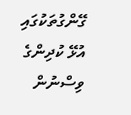ގޭންގުތަކުގައި އުޅޭ ކުދިންގެ ވިސްނުން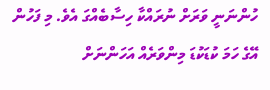ހުންނަނީ ވަރަށް ނުރައްކާ ހިސާބެއްގަ އެވެ. މި ފަހުން އޭގެ ހަމަ ކުޑަކުޑަ މިންވަރެއް އަހަންނަށް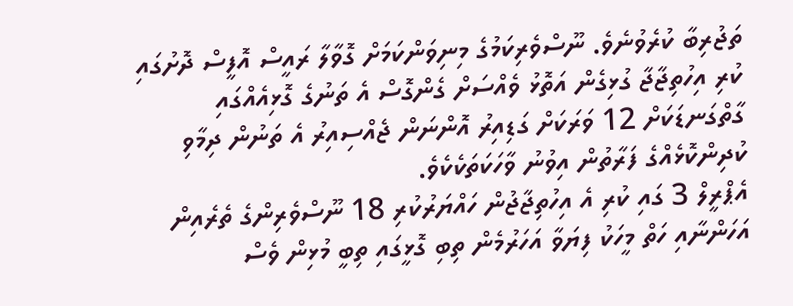ތަޖުރިބާ ކުރެވުނެވެ. ނޫސްވެރިކަމުގެ މިނިވަންކަމަށް ގޮވާލާ ރައީސް އޮފީސް ދޮށުގައި ކުރި އިހުތިޖާޖާ ގުޅިގެން އަތޮޅު ވެއްސަށް ގެންގޮސް އެ ތަނުގެ ގޮޅިއެއްގައި ގާތްގަނޑަކަށް 12 ވަރަކަށް ގަޑިއިރު އޮންނަން ޖެއްސިއިރު އެ ތަނުން ދިމާވި ކުދިންކޮޅެއްގެ ފަރާތުން އިވުނު ވާހަކަތަކެކެވެ.
އެޕްރީލް 3 ގައި ކުރި އެ އިހުތިޖާޖުން ހައްޔަރުކުރި 18 ނޫސްވެރިންގެ ތެރެއިން އަހަންނާއި ހަތް މީހަކު ފިޔަވާ އަހަރުމެން ތިބި ގޮޅީގައި ތިބީ މުޅިން ވެސް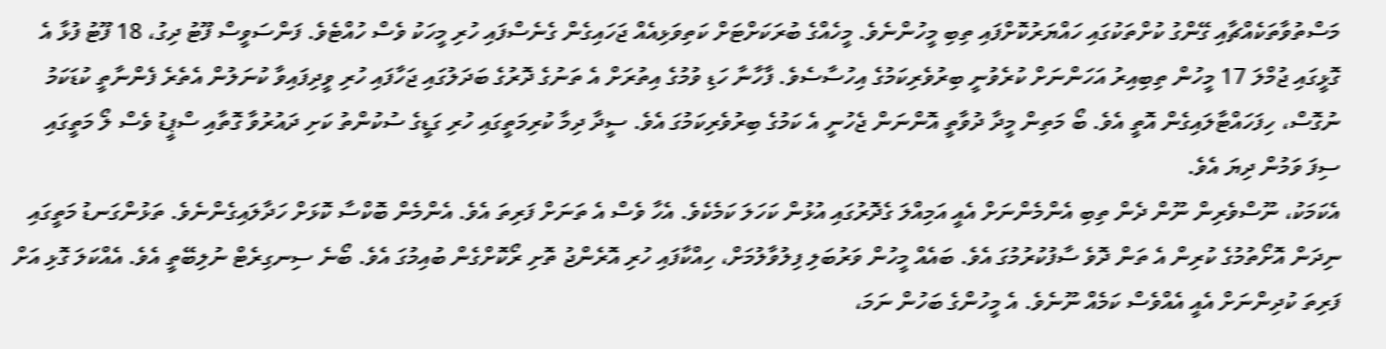މަސްތުވާތަކެއްޗާއި ގޭންގު ކުށްތަކުގައި ހައްޔަރުކޮށްފައި ތިބި މީހުންނެވެ. މީހެއްގެ ބުރަކަށްޓަށް ކަތިވަޅިއެއް ޖަހައިގެން ގެނެސްފައި ހުރި މީހަކު ވެސް ހުއްޓެވެ. ފަންސަވީސް ފޫޓު ދިގު، 18 ފޫޓު ފުޅާ އެ ގޮޅީގައި ޖުމްލަ 17 މީހުން ތިބިއިރު އަހަންނަށް ކުރެވުނީ ބިރުވެރިކަމުގެ އިހުސާސެވެ. ފާހާނާ ހަޑި ވުމުގެ އިތުރަށް އެ ތަނުގެ ދޮރުގެ ބަދަލުގައި ޖަހާފައި ހުރި ވީދިފައިވާ ކުނަލުން އެތެރެ ފެންނާތީ ކުޑަކަމު ނުގޮސް، ހިފަހައްޓާލައިގެން އޮތީ އެވެ. ބޯ މަތިން މީދާ ދުވާތީ އޮންނަން ޖެހުނީ އެ ކަމުގެ ބިރުވެރިކަމުގަ އެވެ. ސީދާ ދިމާ ކުރިމަތީގައި ހުރި ގަޑީގެ ސުކުންތު ކަށި ދައުރުވާ ގޮތާއި ސްޕީޑު ވެސް ލޯ މަތީގައި ސިފަ ވަމުން ދިޔަ އެވެ.
އެކަމަކު، ނޫސްވެރިން ނޫން ދެން ތިބި އެންމެންނަށް އެއީ އަމިއްލަ ގެދޮރުގައި އުޅުން ކަހަލަ ކަމެކެވެ. އެހާ ވެސް އެ ތަނަށް ފަރިތަ އެވެ. އެންމެން ބޮކްސާ ކޮޅަށް ހަދާލައިގެންނެވެ. ތަޅުންގަނޑު މަތީގައި ނިދަން އޮށޯތުމުގެ ކުރިން އެ ތަން ދޮވެ ސާފުކުރުމުގަ އެވެ. ބައެއް މީހުން ވަރުބަލި ފިލުވާލުމަށް، ހިއްކާފައި ހުރި އޮރެންޖު ތޮށި ރޯކޮށްގެން ބުއިމުގަ އެވެ. ބޯނެ ސިނގިރެޓް ނުލިބޭތީ އެވެ. އެއްކަލަ ގޮޅި އަށް ފަރިތަ ކުދިންނަށް އެއީ އެއްވެސް ކަމެއް ނޫނެވެ. އެ މީހުންގެ ބަހުން ނަމަ،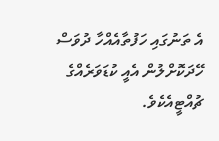އެ ތަނުގައި ހަފުތާއެއްހާ ދުވަސް ހޭދަކޮށްލުން އެއީ ކުޑަވަރެއްގެ ޗުއްޓީއެކެވެ.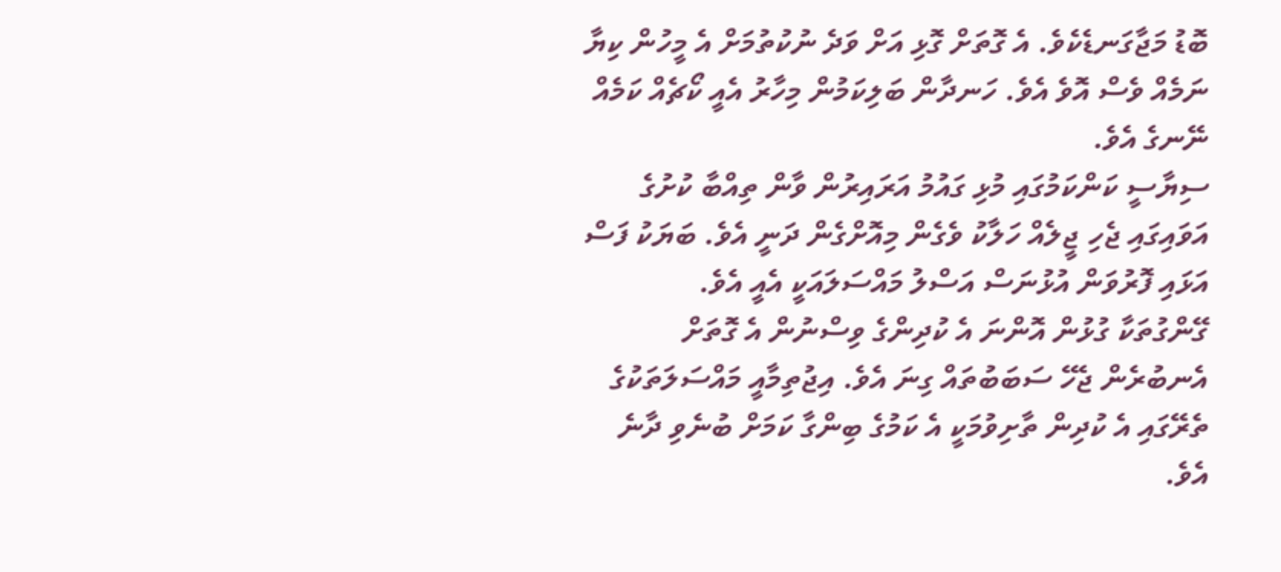ބޮޑު މަޖާގަނޑެކެވެ. އެ ގޮތަށް ގޮޅި އަށް ވަދެ ނުކުތުމަށް އެ މީހުން ކިޔާ ނަމެއް ވެސް އޮވެ އެވެ. ހަނދާން ބަލިކަމުން މިހާރު އެއީ ކޯޗެއް ކަމެއް ނޭނގެ އެވެ.
ސިޔާސީ ކަންކަމުގައި މުޅި ގައުމު އަރައިރުން ވާން ތިއްބާ ކުށުގެ އަވައިގައި ޖެހި ޖީލެއް ހަލާކު ވެގެން މިއޮށްގެން ދަނީ އެވެ. ބަޔަކު ފަސް އަޅައި ފޮރުވަން އުޅުނަސް އަސްލު މައްސަލައަކީ އެއީ އެވެ.
ގޭންގުތަކާ ގުޅުން އޮންނަ އެ ކުދިންގެ ވިސްނުން އެ ގޮތަށް އެނބުރެން ޖެހޭ ސަބަބުތައް ގިނަ އެވެ. އިޖުތިމާއީ މައްސަލަތަކުގެ ތެރޭގައި އެ ކުދިން ތާށިވުމަކީ އެ ކަމުގެ ބިންގާ ކަމަށް ބުނެވި ދާނެ އެވެ.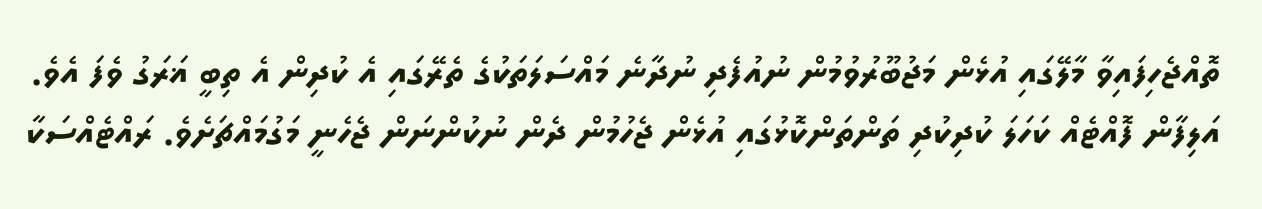ތޮއްޖެހިފައިވާ މާލޭގައި އުޅެން މަޖުބޫރުވުމުން ނުއުފެދި ނުދާނެ މައްސަލަތަކުގެ ތެރޭގައި އެ ކުދިން އެ ތިބީ ޣަރަގު ވެފަ އެވެ. އަލިފާން ފޮއްޓެއް ކަހަލަ ކުދިކުދި ތަންތަންކޮޅުގައި އުޅެން ޖެހުމުން ދެން ނުކުންނަން ޖެހެނީ މަގުމައްޗަށެވެ. ރައްޓެއްސަކާ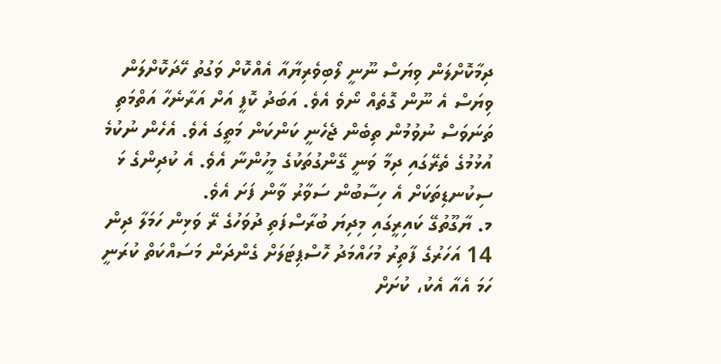ދިމާކޮށްލަން ވިޔަސް ނޫނީ ލޯބިވެރިޔާއާ އެއްކޮށް ވަގުތު ހޭދަކޮށްލަން ވިޔަސް އެ ނޫން ގޮތެއް ނޯވެ އެވެ. އަބަދު ކޮފީ އަށް އަރާނެހާ އަތްމަތި ތަނަވަސް ނުވުމުން ތިބެން ޖެހެނީ ކަންކަން މަތީގަ އެވެ. އެހެން ނުކުމެ އުޅުމުގެ ތެރޭގައި ދިމާ ވަނީ ގޭންގުތަކުގެ މީހުންނާ އެވެ. އެ ކުދިންގެ ޅަ ސިކުނޑިތަކަށް އެ ހިސާބުން ސަވާރު ވާން ފަށަ އެވެ.
މ. ޔާގޫތުގޭ ކައިރީގައި މިދިޔަ ބުރާސްފަތި ދުވަހުގެ ރޭ ވަޅިން ހަމަލާ ދިން 14 އަހަރުގެ ފާތިރު މުހައްމަދު ހޮސްޕިޓަލަށް ގެންދަން މަސައްކަތް ކުރަނީ
ހަމަ އެއާ އެކު، ކުށަށް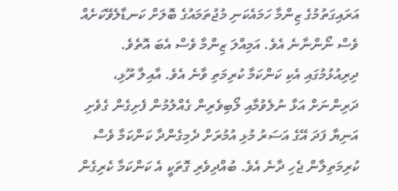އަރައިގަތުމުގެ ޒިންމާ ހަމައެކަނި މުޖުތަމައުގެ ބޮލަށް ކަނޑާލެވޭކަށެއް ވެސް ނޯންނާނެ އެވެ. އަމިއްލަ ޒިންމާ ވެސް އެބަ އޮތެވެ. ދިރިއުޅުމުގައި އެކި ކަންކަމާ ކުރިމަތި ވާނެ އެވެ. އާއިލާ ރޫޅި، ދަރިންނަށް އަޅާ ނުލެވުމާއި ލޯބިވެރިން ގެއްލުމުން ފެށިގެން ގެވެށި އަނިޔާ ފަދަ އޭގެ އަސަރު މުޅި އުމުރަށް ދެމިގެންދާ ކަންކަމާ ވެސް ކުރިމަތިލާން ޖެހި ދާނެ އެވެ. ބުއްދިވެރި ގޮތަކީ އެ ކަންކަމާ ކެރިގެން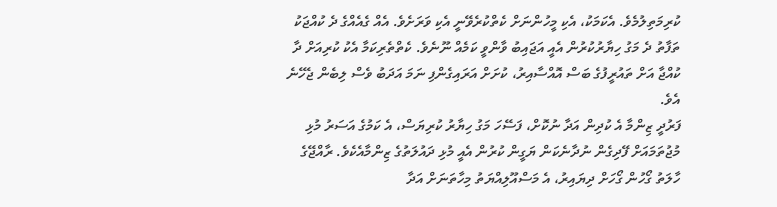ކުރިމަތިލުމެވެ. އެކަމަކު، އެކި މީހުންނަށް ކެތްކުރެވޭނީ އެކި ވަރަށެވެ. އެއް ގެއެއްގެ ދެ ކުއްޖަކު ތަފާތު ދެ މަގު ހިޔާރުކުރުން އެއީ އަޖައިބު ވާންވީ ކަމެއް ނޫނެވެ. ކެތްތެރިކަމާ އެކު ކުރިއަށް ދާ ކުއްޖާ އަށް ތައުރީފުގެ ބަސް އޮއްސާއިރު، ކުށަށް އަރައިގެންފި ނަމަ އަދަބު ވެސް ލިބެން ޖެހޭނެ އެވެ.
ފަރުދީ ޒިންމާ އެ ކުދިން އަދާ ނުކޮށް، ފަސޭހަ މަގު ހިޔާރު ކުރިޔަސް، އެ ކަމުގެ އަސަރު މުޅި މުޖުތަމައަށް ފޭދިގެން ނުދާނެކަން ޔަގީން ކުރުން އެއީ މުޅި ދައުލަތުގެ ޒިންމާއެކެވެ. ރާއްޖޭގެ ހާލަތު ގޯހުން ގޯހަށް ދިޔައިރު، އެ މަސްއޫލިއްޔަތު މިހާތަނަށް އަދާ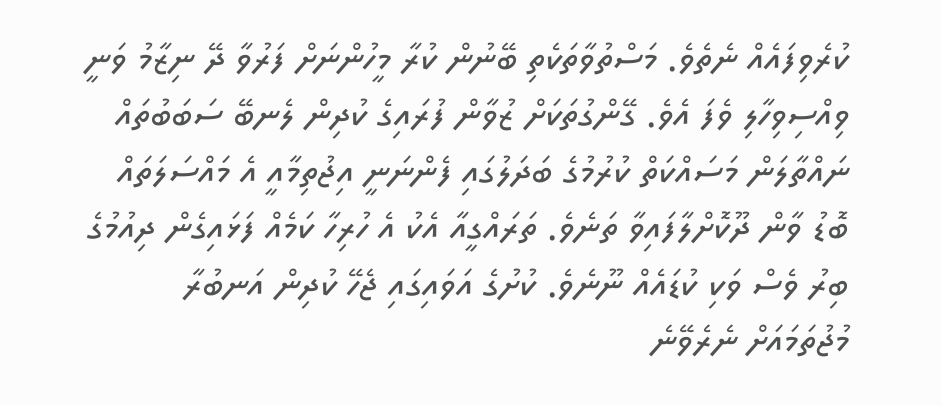ކުރެވިފައެއް ނެތެވެ. މަސްތުވާތަކެތި ބޭނުން ކުރާ މީހުންނަށް ފަރުވާ ދޭ ނިޒާމު ވަނީ ވިއްސިވިހާލި ވެފަ އެވެ. ގޭންގުތަކަށް ޒުވާން ފުރައިގެ ކުދިން ލެނބޭ ސަބަބުތައް ނައްތާލަން މަސައްކަތް ކުރުމުގެ ބަދަލުގައި ފެންނަނީ އިޖުތިމާއީ އެ މައްސަލަތައް ބޮޑު ވާން ދޫކޮށްލާފައިވާ ތަނެވެ. ތަރައްގީއާ އެކު އެ ހުރިހާ ކަމެއް ފަޅައިގެން ދިއުމުގެ ބިރު ވެސް ވަކި ކުޑައެއް ނޫނެވެ. ކުށުގެ އަވައިގައި ޖެހޭ ކުދިން އަނބުރާ މުޖުތަމައަށް ނެރެވޭނެ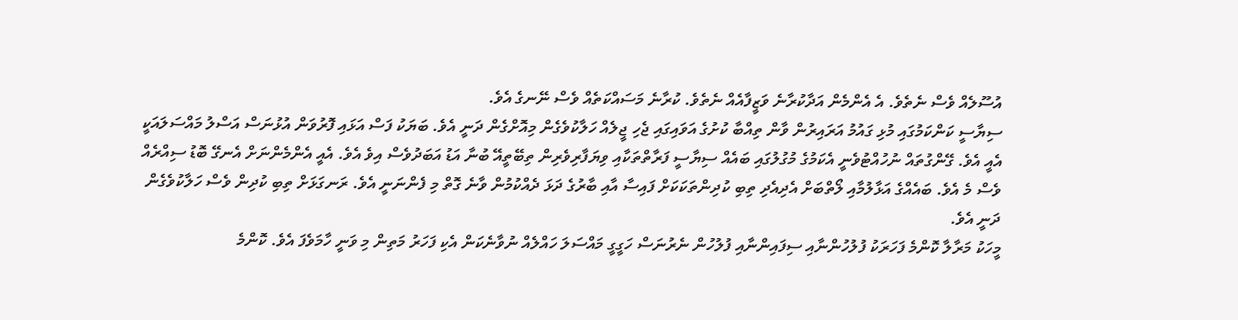އުސޫލެއް ވެސް ނެތެވެ. އެ އެންމެން އަދާކުރާނެ ވަޒީފާއެއް ނެތެވެ. ކުރާނެ މަސައްކަތެއް ވެސް ނޭނގެ އެވެ.
ސިޔާސީ ކަންކަމުގައި މުޅި ގައުމު އަރައިރުން ވާން ތިއްބާ ކުށުގެ އަވައިގައި ޖެހި ޖީލެއް ހަލާކުވެގެން މިއޮށްގެން ދަނީ އެވެ. ބަޔަކު ފަސް އަޅައި ފޮރުވަން އުޅުނަސް އަސްލު މައްސަލައަކީ އެއީ އެވެ. ގޭންގުތައް ނުހުއްޓުވެނީ އެކަމުގެ މުގުލުގައި ބައެއް ސިޔާސީ ފަރާތްތަކާއި ވިޔަފާރިވެރިން ތިބޭތީއޭ ބުނާ އަޑު އަބަދުވެސް އިވެ އެވެ. އެއީ އެންމެންނަށް އެނގޭ ބޮޑު ސިއްރެއް ވެސް މެ އެވެ. ބައެއްގެ އަޅާލުމާއި ލޯތްބަށް އެދިއެދި ތިބި ކުދިންތަކަކަށް ފައިސާ އާއި ބާރުގެ ދަޅަ ދެއްކުމުން ވާނެ ގޮތް މި ފެންނަނީ އެވެ. ރަނގަޅަށް ތިބި ކުދިން ވެސް ހަލާކުވެގެން ދަނީ އެވެ.
މީހަކު މަރާލާ ކޮންމެ ފަހަރަކު ފުލުހުންނާއި ސިފައިންނާއި ފުލުހުން ނެރުނަސް ހަގީގީ މައްސަލަ ހައްލެއް ނުވާނެކަން އެކި ފަހަރު މަތިން މި ވަނީ ހާމަވެފަ އެވެ. ކޮންމެ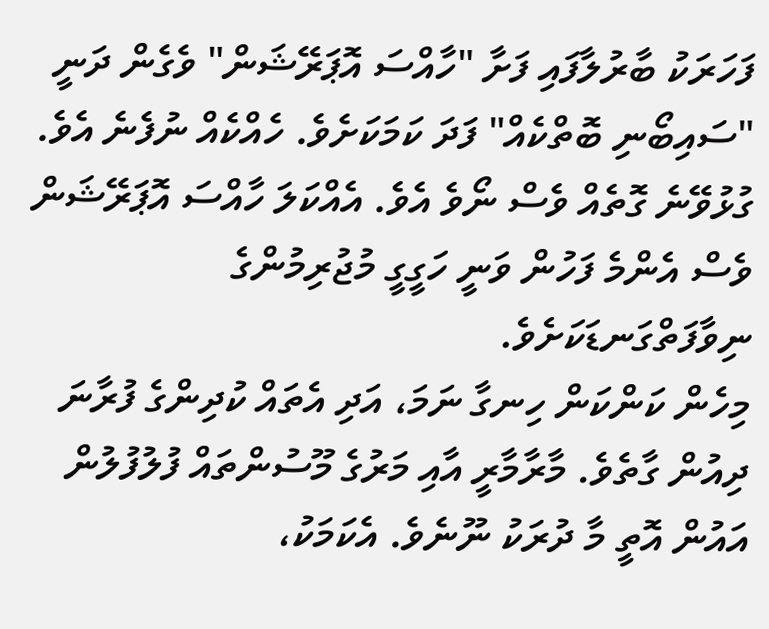ފަހަރަކު ބާރުލާފައި ފަށާ "ހާއްސަ އޮޕަރޭޝަން" ވެގެން ދަނީ "ސައިބޯނި ބޮތްކެއް" ފަދަ ކަމަކަށެވެ. ހެއްކެއް ނުފެނެ އެވެ. ގުޅުވޭނެ ގޮތެއް ވެސް ނޯވެ އެވެ. އެއްކަލަ ހާއްސަ އޮޕަރޭޝަން ވެސް އެންމެ ފަހުން ވަނީ ހަގީގީ މުޖުރިމުންގެ ނިވާފަތްގަނޑަކަށެވެ.
މިހެން ކަންކަން ހިނގާ ނަމަ، އަދި އެތައް ކުދިންގެ ފުރާނަ ދިއުން ގާތެވެ. މާރާމާރީ އާއި މަރުގެ މޫސުންތައް ފުލުފުލުން އައުން އޮތީ މާ ދުރަކު ނޫނެވެ. އެކަމަކު،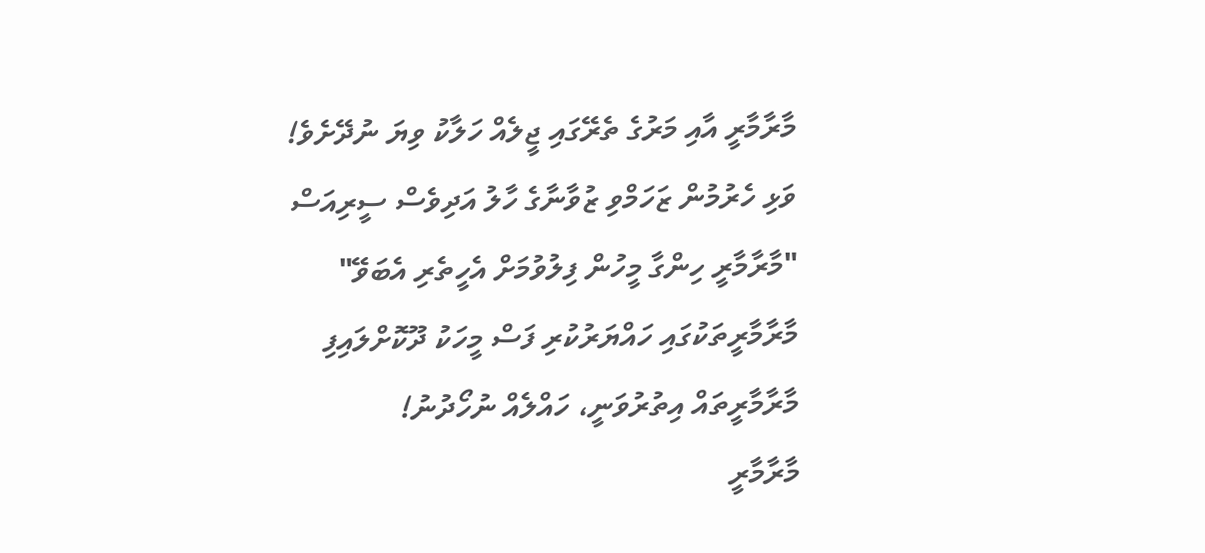މާރާމާރީ އާއި މަރުގެ ތެރޭގައި ޖީލެއް ހަލާކު ވިޔަ ނުދޭށެވެ!
ވަޅި ހެރުމުން ޒަހަމްވި ޒުވާނާގެ ހާލު އަދިވެސް ސީރިއަސް
"މާރާމާރީ ހިންގާ މީހުން ފިލުވުމަށް އެހީތެރި އެބަވޭ"
މާރާމާރީތަކުގައި ހައްޔަރުކުރި ފަސް މީހަކު ދޫކޮށްލައިފި
މާރާމާރީތައް އިތުރުވަނީ، ހައްލެއް ނުހޯދުނު!
މާރާމާރީ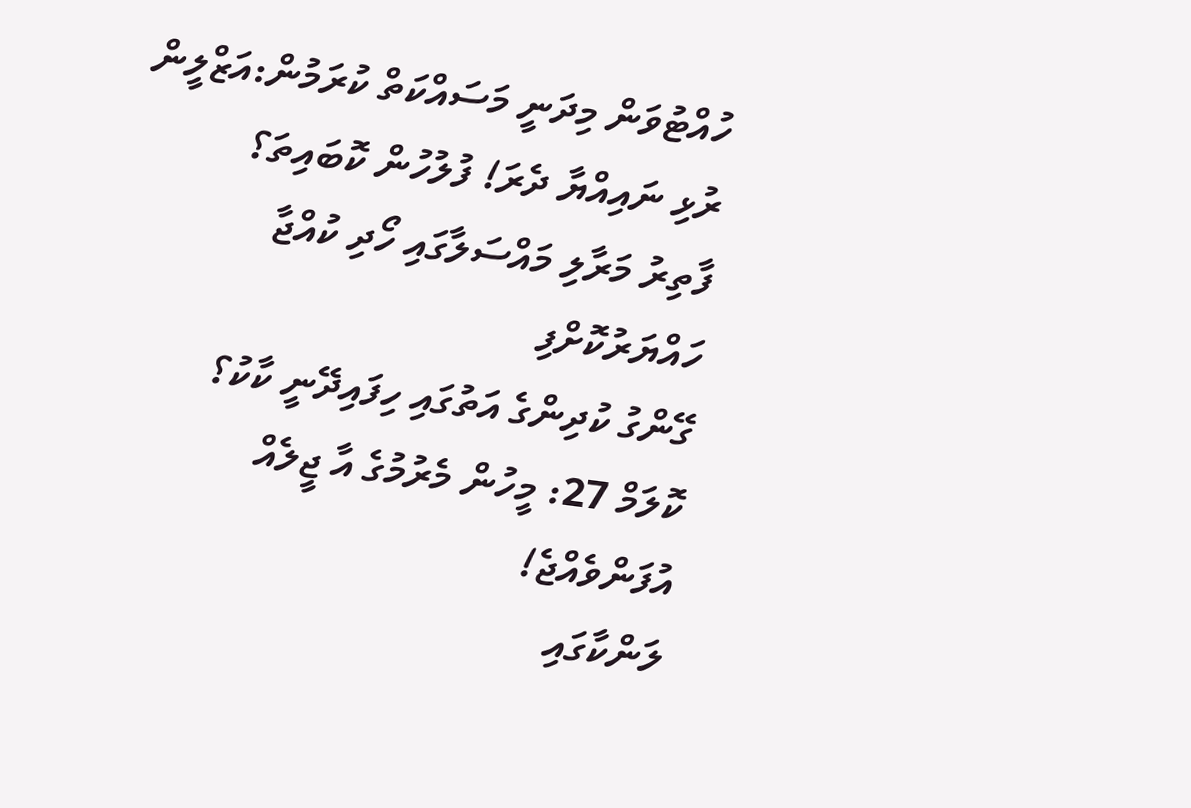ހުއްޓުވަން މިދަނީ މަސައްކަތް ކުރަމުން:އަޒްލީން
ރުޅި ނައިއްޔާ ދެރަ! ފުލުހުން ކޮބައިތަ؟
ފާތިރު މަރާލި މައްސަލާގައި ހޯދި ކުއްޖާ ހައްޔަރުކޮށްފި
ގޭންގު ކުދިންގެ އަތުގައި ހިފައިދޭނީ ކާކު؟
ކޮލަމް 27: މީހުން މެރުމުގެ އާ ޖީލެއް އުފަންވެއްޖެ!
ލަންކާގައި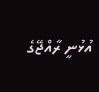އުޅުނީ ރާއްޖޭގެ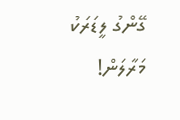ގޭންގު ލީޑަރަކު މަރާލަން!